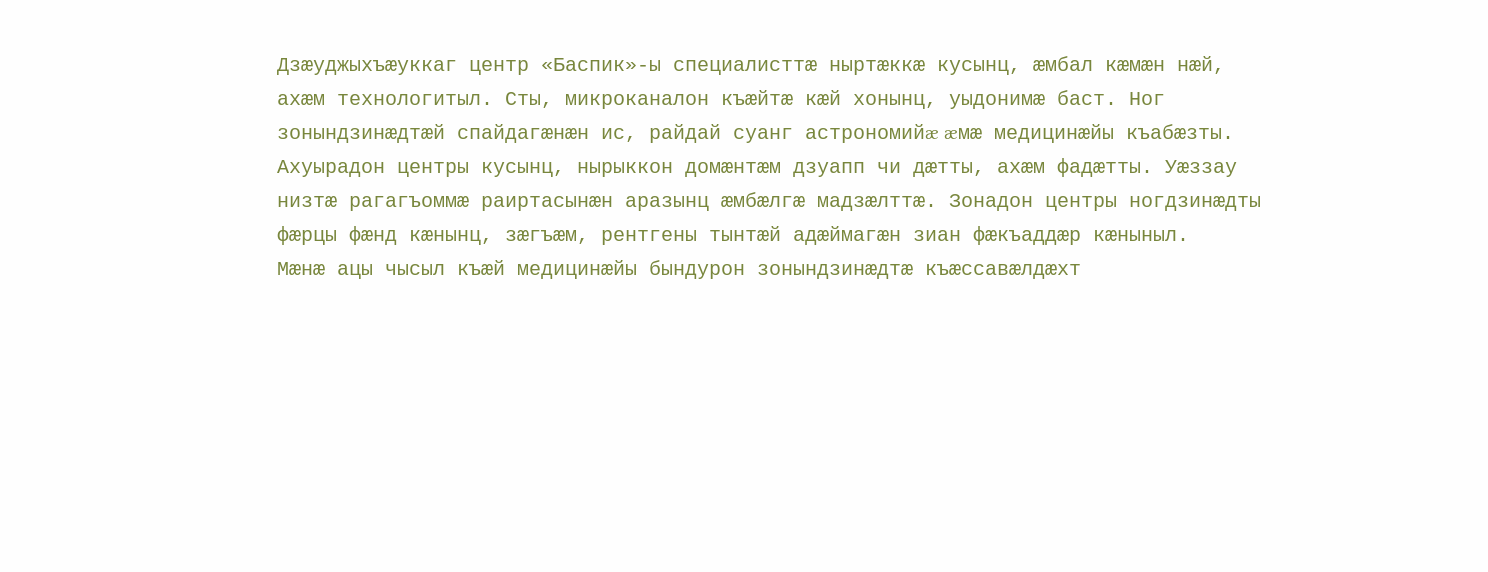Дзæуджыхъæуккаг центр «Баспик»-ы специалисттæ ныртæккæ кусынц, æмбал кæмæн нæй, ахæм технологитыл. Сты, микроканалон къæйтæ кæй хонынц, уыдонимæ баст. Ног зонындзинæдтæй спайдагæнæн ис, райдай суанг астрономийæ æмæ медицинæйы къабæзты. Ахуырадон центры кусынц, нырыккон домæнтæм дзуапп чи дæтты, ахæм фадæтты. Уæззау низтæ рагагъоммæ раиртасынæн аразынц æмбæлгæ мадзæлттæ. Зонадон центры ногдзинæдты фæрцы фæнд кæнынц, зæгъæм, рентгены тынтæй адæймагæн зиан фæкъаддæр кæныныл.
Мæнæ ацы чысыл къæй медицинæйы бындурон зонындзинæдтæ къæссавæлдæхт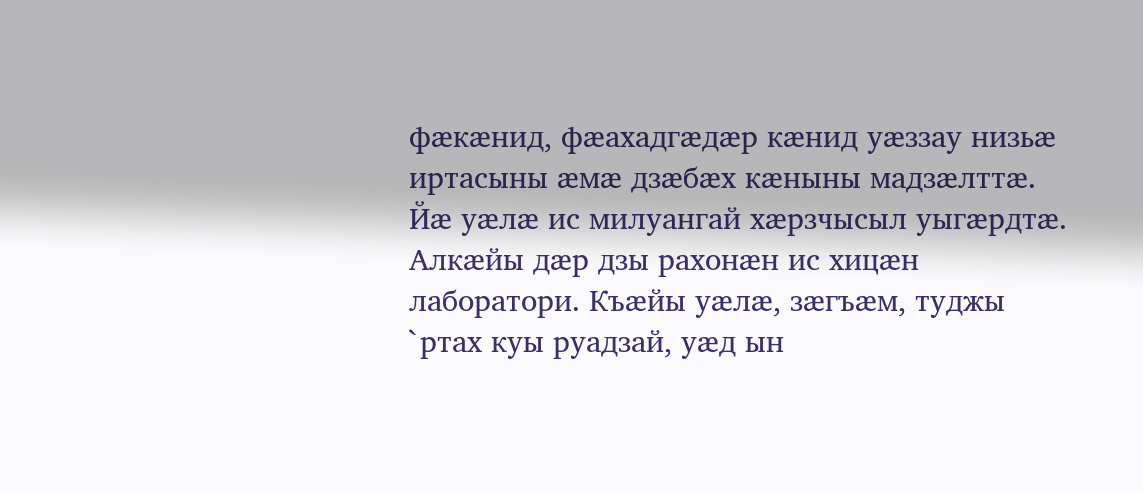фæкæнид, фæахадгæдæр кæнид уæззау низьæ иртасыны æмæ дзæбæх кæныны мадзæлттæ. Йæ уæлæ ис милуангай хæрзчысыл уыгæрдтæ. Алкæйы дæр дзы рахонæн ис хицæн лаборатори. Къæйы уæлæ, зæгъæм, туджы `ртах куы руадзай, уæд ын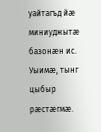уайтагъд йæ миниуджытæ базонæн ис. Уыимæ, тынг цыбыр рæстæгмæ.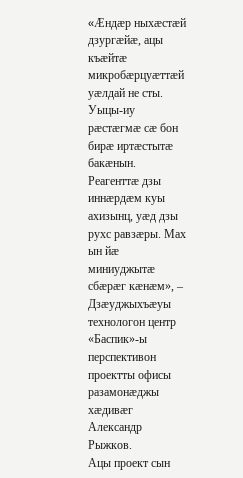«Æндæр ныхæстæй дзургæйæ, ацы къæйтæ микробæрцуæттæй уæлдай не сты. Уыцы-иу рæстæгмæ сæ бон бирæ иртæстытæ бакæнын. Реагенттæ дзы иннæрдæм куы ахизынц, уæд дзы рухс равзæры. Мах ын йæ миниуджытæ сбæрæг кæнæм», – Дзæуджыхъæуы технологон центр «Баспик»-ы перспективон проектты офисы разамонæджы хæдивæг Александр Рыжков.
Ацы проект сын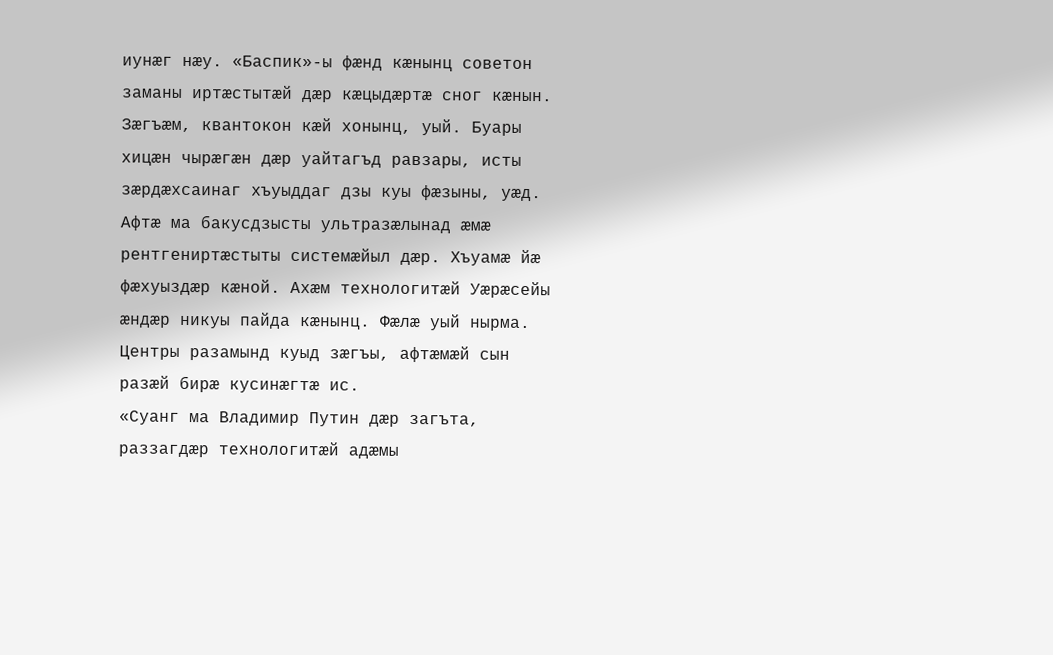иунæг нæу. «Баспик»-ы фæнд кæнынц советон заманы иртæстытæй дæр кæцыдæртæ сног кæнын. Зæгъæм, квантокон кæй хонынц, уый. Буары хицæн чырæгæн дæр уайтагъд равзары, исты зæрдæхсаинаг хъуыддаг дзы куы фæзыны, уæд. Афтæ ма бакусдзысты ультразæлынад æмæ рентгениртæстыты системæйыл дæр. Хъуамæ йæ фæхуыздæр кæной. Ахæм технологитæй Уæрæсейы æндæр никуы пайда кæнынц. Фæлæ уый нырма. Центры разамынд куыд зæгъы, афтæмæй сын разæй бирæ кусинæгтæ ис.
«Суанг ма Владимир Путин дæр загъта, раззагдæр технологитæй адæмы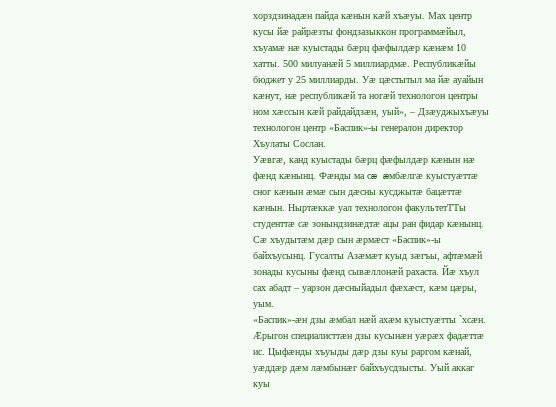хорздзинадæн пайда кæнын кæй хъæуы. Мах центр кусы йæ райрæзты фондзазыккон программæйыл, хъуамæ нæ куыстады бæрц фæфылдæр кæнæм 10 хатты. 500 милуанæй 5 миллиардмæ. Республикæйы бюджет у 25 миллиарды. Уæ цæстытыл ма йæ ауайын кæнут, нæ республикæй та ногæй технологон центры ном хæссын кæй райдайдзæн, уый», – Дзæуджыхъæуы технологон центр «Баспик»-ы генералон директор Хъулаты Сослан.
Уæвгæ, канд куыстады бæрц фæфылдæр кæнын нæ фæнд кæнынц. Фæнды ма сæ æмбæлгæ куыстуæттæ сног кæнын æмæ сын дæсны кусджытæ бацæттæ кæнын. Ныртæккæ уал технологон факультетТТы студенттæ сæ зонындзинæдтæ ацы ран фидар кæнынц. Сæ хъудытæм дæр сын æрмæст «Баспик»-ы байхъусынц. Гусалты Азæмæт куыд зæгъы, афтæмæй зонады кусыны фæнд сывæллонæй рахаста. Йæ хъул сах абадт – уарзон дæсныйадыл фæхæст, кæм цæры, уым.
«Баспик»-æн дзы æмбал нæй ахæм куыстуæтты `хсæн. Æрыгон специалисттæн дзы кусынæн уæрæх фадæттæ ис. Цыфæнды хъуыды дæр дзы куы раргом кæнай, уæддæр дæм лæмбынæг байхъусдзысты. Уый аккаг куы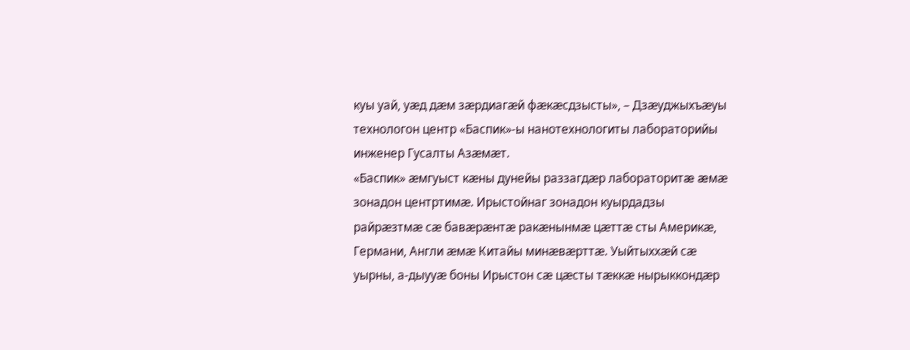куы уай, уæд дæм зæрдиагæй фæкæсдзысты», – Дзæуджыхъæуы технологон центр «Баспик»-ы нанотехнологиты лабораторийы инженер Гусалты Азæмæт.
«Баспик» æмгуыст кæны дунейы раззагдæр лабораторитæ æмæ зонадон центртимæ. Ирыстойнаг зонадон куырдадзы райрæзтмæ сæ бавæрæнтæ ракæнынмæ цæттæ сты Америкæ, Германи, Англи æмæ Китайы минæвæрттæ. Уыйтыххæй сæ уырны, а-дыууæ боны Ирыстон сæ цæсты тæккæ нырыккондæр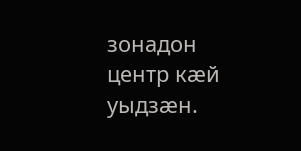зонадон центр кæй уыдзæн.